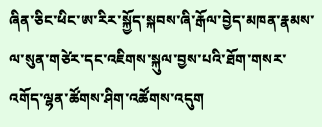ཞིན་ཅིང་ཕིང་ཨ་རིར་སྐྱོད་སྐབས་ཞི་རྒོལ་བྱེད་མཁན་རྣམས་ལ་སུན་གཙེར་དང་འཇིགས་སྐུལ་བྱས་པའི་ཐོག་གསར་འགོད་ལྷན་ཚོགས་ཤིག་འཚོགས་འདུག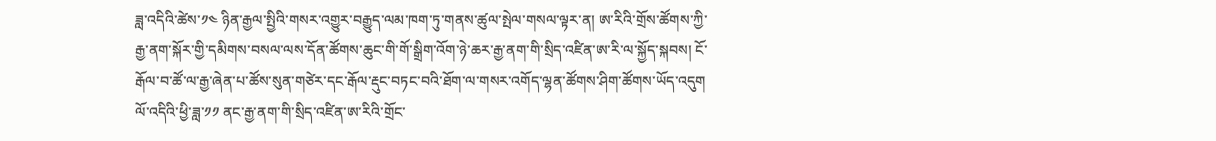ཟླ་འདིའི་ཚེས་༡༤ ཉིན་རྒྱལ་སྤྱིའི་གསར་འགྱུར་བརྒྱུད་ལམ་ཁག་ཏུ་གནས་ཚུལ་སྤེལ་གསལ་ལྟར་ན། ཨ་རིའི་གྲོས་ཚོགས་ཀྱི་རྒྱ་ནག་སྐོར་གྱི་དམིགས་བསལ་ལས་དོན་ཚོགས་ཆུང་གི་གོ་སྒྲིག་འོག་ཉེ་ཆར་རྒྱ་ནག་གི་སྲིད་འཛིན་ཨ་རི་ལ་སྐྱོད་སྐབས། ངོ་རྒོལ་བ་ཚོ་ལ་རྒྱ་ཞེན་པ་ཚོས་སུན་གཙེར་དང་རྒོལ་རྡུང་བཏང་བའི་ཐོག་ལ་གསར་འགོད་ལྷན་ཚོགས་ཤིག་ཚོགས་ཡོད་འདུག
ལོ་འདིའི་ཕྱི་ཟླ་༡༡ ནང་རྒྱ་ནག་གི་སྲིད་འཛིན་ཨ་རིའི་གྲོང་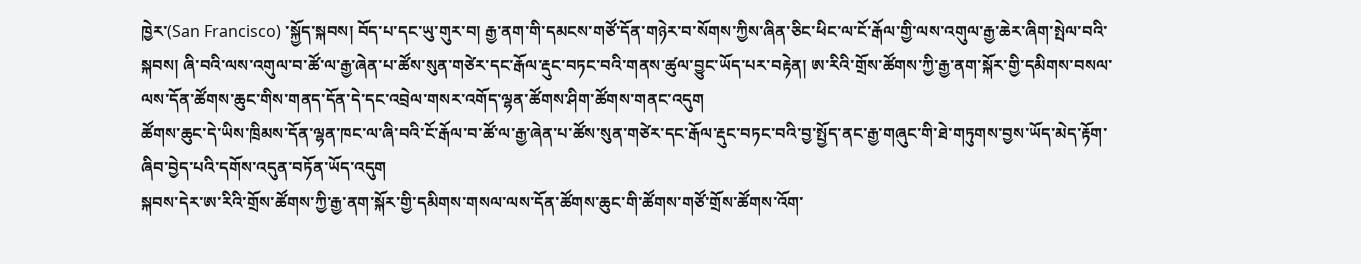ཁྱེར་(San Francisco) ་སྐྱོད་སྐབས། བོད་པ་དང་ཡུ་གུར་བ། རྒྱ་ནག་གི་དམངས་གཙོ་དོན་གཉེར་བ་སོགས་ཀྱིས་ཞིན་ཅིང་ཕིང་ལ་ངོ་རྒོལ་གྱི་ལས་འགུལ་རྒྱ་ཆེར་ཞིག་སྤེལ་བའི་སྐབས། ཞི་བའི་ལས་འགུལ་བ་ཚོ་ལ་རྒྱ་ཞེན་པ་ཚོས་སུན་གཙེར་དང་རྒོལ་རྡུང་བཏང་བའི་གནས་ཚུལ་བྱུང་ཡོད་པར་བརྟེན། ཨ་རིའི་གྲོས་ཚོགས་ཀྱི་རྒྱ་ནག་སྐོར་གྱི་དམིགས་བསལ་ལས་དོན་ཚོགས་ཆུང་གིས་གནད་དོན་དེ་དང་འབྲེལ་གསར་འགོད་ལྷན་ཚོགས་ཤིག་ཚོགས་གནང་འདུག
ཚོགས་ཆུང་དེ་ཡིས་ཁྲིམས་དོན་ལྷན་ཁང་ལ་ཞི་བའི་ངོ་རྒོལ་བ་ཚོ་ལ་རྒྱ་ཞེན་པ་ཚོས་སུན་གཙེར་དང་རྒོལ་རྡུང་བཏང་བའི་བྱ་སྤྱོད་ནང་རྒྱ་གཞུང་གི་ཐེ་གཏུགས་བྱས་ཡོད་མེད་རྟོག་ཞིབ་བྱེད་པའི་དགོས་འདུན་བཏོན་ཡོད་འདུག
སྐབས་དེར་ཨ་རིའི་གྲོས་ཚོགས་ཀྱི་རྒྱ་ནག་སྐོར་གྱི་དམིགས་གསལ་ལས་དོན་ཚོགས་ཆུང་གི་ཚོགས་གཙོ་གྲོས་ཚོགས་འོག་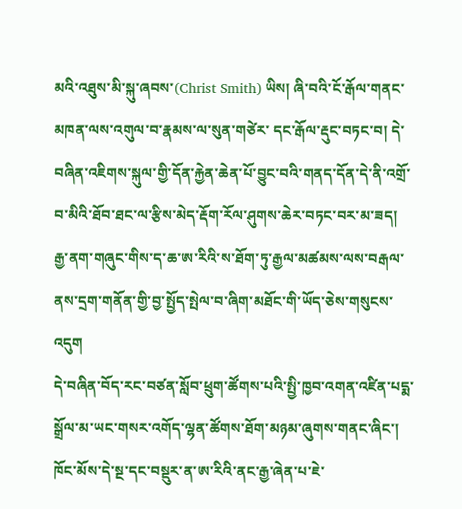མའི་འཐུས་མི་སྐུ་ཞབས་(Christ Smith) ཡིས། ཞི་བའི་ངོ་རྒོལ་གནང་མཁན་ལས་འགུལ་བ་རྣམས་ལ་སུན་གཙེར་ དང་རྒོལ་རྡུང་བཏང་བ། དེ་བཞིན་འཇིགས་སྐུལ་གྱི་དོན་རྐྱེན་ཆེན་པོ་བྱུང་བའི་གནད་དོན་དེ་ནི་འགྲོ་བ་མིའི་ཐོབ་ཐང་ལ་རྩིས་མེད་རྡོག་རོལ་ཤུགས་ཆེར་བཏང་བར་མ་ཟད། རྒྱ་ནག་གཞུང་གིས་ད་ཆ་ཨ་རིའི་ས་ཐོག་ཏུ་རྒྱལ་མཚམས་ལས་བརྒལ་ནས་དྲག་གནོན་གྱི་བྱ་སྤྱོད་སྤེལ་བ་ཞིག་མཐོང་གི་ཡོད་ཅེས་གསུངས་འདུག
དེ་བཞིན་བོད་རང་བཙན་སློབ་ཕྲུག་ཚོགས་པའི་སྤྱི་ཁྱབ་འགན་འཛིན་པདྨ་སྒྲོལ་མ་ཡང་གསར་འགོད་ལྷན་ཚོགས་ཐོག་མཉམ་ཞུགས་གནང་ཞིང་། ཁོང་མོས་དེ་སྔ་དང་བསྡུར་ན་ཨ་རིའི་ནང་རྒྱ་ཞེན་པ་ཇེ་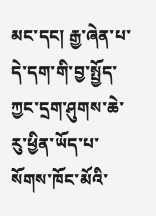མང་དང། རྒྱ་ཞེན་པ་དེ་དག་གི་བྱ་སྤྱོད་ཀྱང་དྲག་ཤུགས་ཆེ་རུ་ཕྱིན་ཡོད་པ་སོགས་ཁོང་མོའི་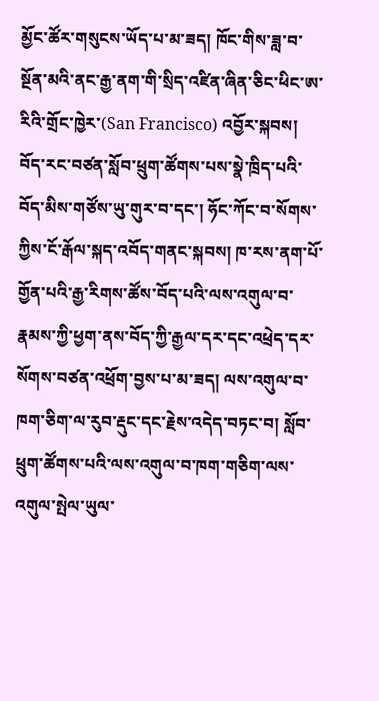མྱོང་ཚོར་གསུངས་ཡོད་པ་མ་ཟད། ཁོང་གིས་ཟླ་བ་སྔོན་མའི་ནང་རྒྱ་ནག་གི་སྲིད་འཛིན་ཞིན་ཅིང་ཕིང་ཨ་རིའི་གྲོང་ཁྱེར་(San Francisco) འབྱོར་སྐབས། བོད་རང་བཙན་སློབ་ཕྲུག་ཚོགས་པས་སྣེ་ཁྲིད་པའི་བོད་མིས་གཙོས་ཡུ་གུར་བ་དང་། ཧོང་ཀོང་བ་སོགས་ཀྱིས་ངོ་རྒོལ་སྐད་འབོད་གནང་སྐབས། ཁ་རས་ནག་པོ་གྱོན་པའི་རྒྱ་རིགས་ཚོས་བོད་པའི་ལས་འགུལ་བ་རྣམས་ཀྱི་ཕྱག་ནས་བོད་ཀྱི་རྒྱལ་དར་དང་འཕྲེད་དར་སོགས་བཙན་འཕྲོག་བྱས་པ་མ་ཟད། ལས་འགུལ་བ་ཁག་ཅིག་ལ་རུབ་རྡུང་དང་རྗེས་འདེད་བཏང་བ། སློབ་ཕྲུག་ཚོགས་པའི་ལས་འགུལ་བ་ཁག་གཅིག་ལས་འགུལ་སྤེལ་ཡུལ་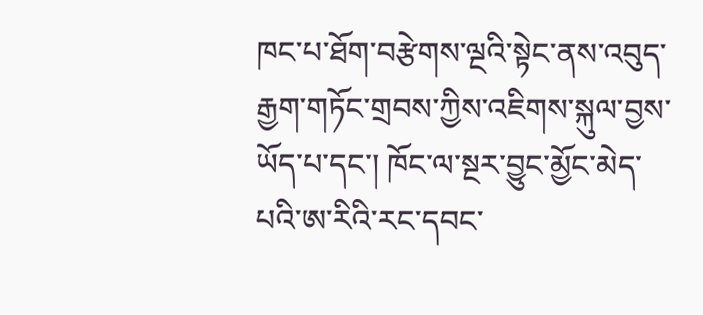ཁང་པ་ཐོག་བརྩེགས་ལྔའི་སྟེང་ནས་འབུད་རྒྱག་གཏོང་གྲབས་ཀྱིས་འཇིགས་སྐུལ་བྱས་ཡོད་པ་དང་། ཁོང་ལ་སྔར་བྱུང་མྱོང་མེད་པའི་ཨ་རིའི་རང་དབང་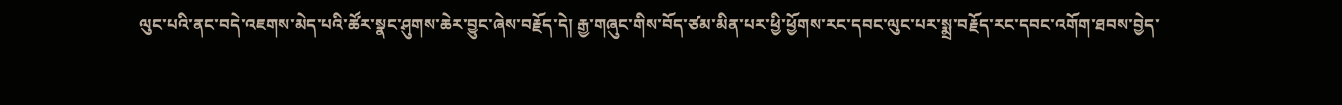ལུང་པའི་ནང་བདེ་འཇགས་མེད་པའི་ཚོར་སྣང་ཤུགས་ཆེར་བྱུང་ཞེས་བརྗོད་དེ། རྒྱ་གཞུང་གིས་བོད་ཙམ་མིན་པར་ཕྱི་ཕྱོགས་རང་དབང་ལུང་པར་སྨྲ་བརྗོད་རང་དབང་འགོག་ཐབས་བྱེད་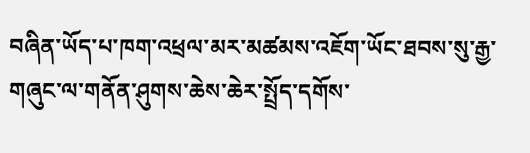བཞིན་ཡོད་པ་ཁག་འཕྲལ་མར་མཚམས་འཇོག་ཡོང་ཐབས་སུ་རྒྱ་གཞུང་ལ་གནོན་ཤུགས་ཆེས་ཆེར་སྤྲོད་དགོས་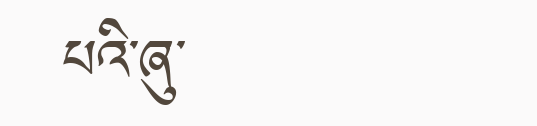པའི་ཞུ་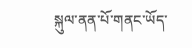སྐུལ་ནན་པོ་གནང་ཡོད་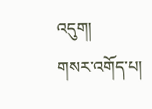འདུག།
གསར་འགོད་པ།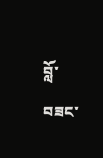བློ་བཟང་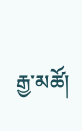རྒྱ་མཚོ།